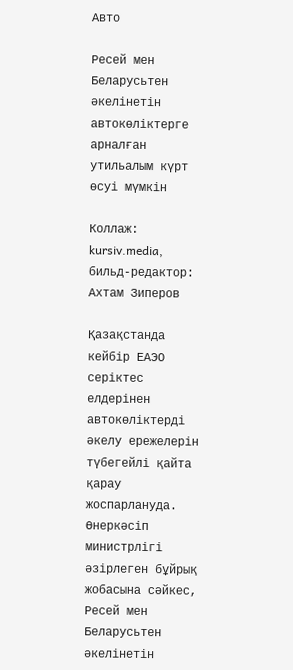Авто

Ресей мен Беларусьтен әкелінетін автокөліктерге арналған утильалым күрт өсуі мүмкін

Коллаж: kursiv.media, бильд-редактор: Ахтам Зиперов

Қазақстанда кейбір ЕАЭО серіктес елдерінен автокөліктерді әкелу ережелерін түбегейлі қайта қарау жоспарлануда. Өнеркәсіп министрлігі әзірлеген бұйрық жобасына сәйкес, Ресей мен Беларусьтен әкелінетін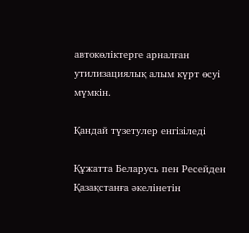автокөліктерге арналған утилизациялық алым күрт өсуі мүмкін.

Қандай түзетулер енгізіледі

Құжатта Беларусь пен Ресейден Қазақстанға әкелінетін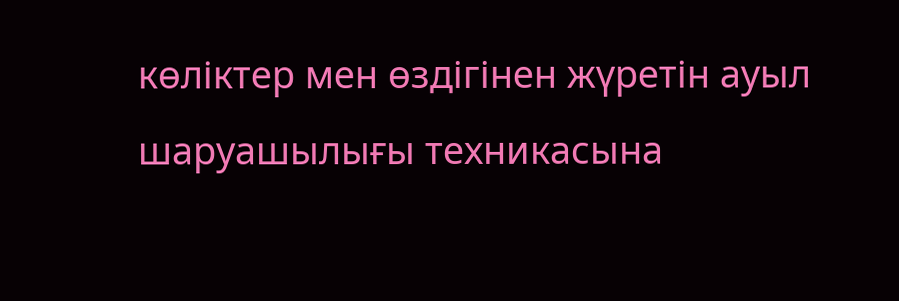көліктер мен өздігінен жүретін ауыл шаруашылығы техникасына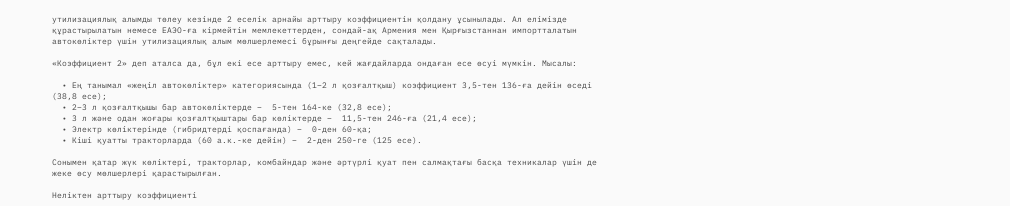утилизациялық алымды төлеу кезінде 2 еселік арнайы арттыру коэффициентін қолдану ұсынылады. Ал елімізде құрастырылатын немесе ЕАЭО-ға кірмейтін мемлекеттерден, сондай-ақ Армения мен Қырғызстаннан импортталатын автокөліктер үшін утилизациялық алым мөлшерлемесі бұрынғы деңгейде сақталады.

«Коэффициент 2» деп аталса да, бұл екі есе арттыру емес, кей жағдайларда ондаған есе өсуі мүмкін. Мысалы:

  • Ең танымал «жеңіл автокөліктер» категориясында (1–2 л қозғалтқыш) коэффициент 3,5-тен 136-ға дейін өседі (38,8 есе);
  • 2–3 л қозғалтқышы бар автокөліктерде –  5-тен 164-ке (32,8 есе);
  • 3 л және одан жоғары қозғалтқыштары бар көліктерде –  11,5-тен 246-ға (21,4 есе);
  • Электр көліктерінде (гибридтерді қоспағанда) –  0-ден 60-қа;
  • Кіші қуатты тракторларда (60 а.к.-ке дейін) –  2-ден 250-ге (125 есе).

Сонымен қатар жүк көліктері, тракторлар, комбайндар және әртүрлі қуат пен салмақтағы басқа техникалар үшін де жеке өсу мөлшерлері қарастырылған.

Неліктен арттыру коэффициенті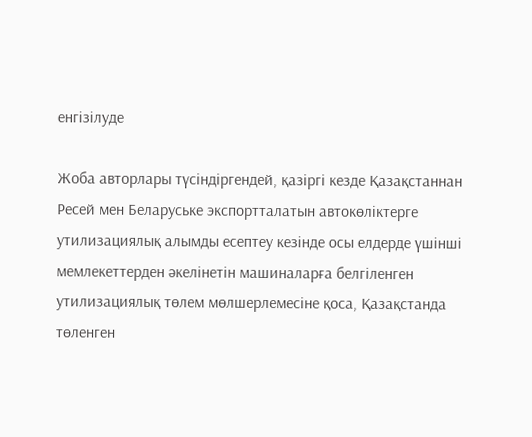енгізілуде

Жоба авторлары түсіндіргендей, қазіргі кезде Қазақстаннан Ресей мен Беларуське экспортталатын автокөліктерге утилизациялық алымды есептеу кезінде осы елдерде үшінші мемлекеттерден әкелінетін машиналарға белгіленген утилизациялық төлем мөлшерлемесіне қоса, Қазақстанда төленген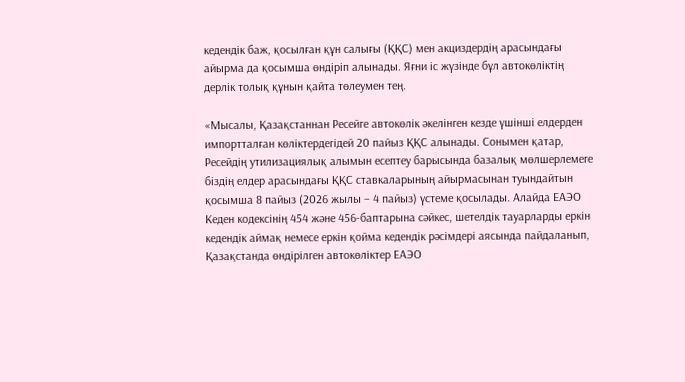кедендік баж, қосылған құн салығы (ҚҚС) мен акциздердің арасындағы айырма да қосымша өндіріп алынады. Яғни іс жүзінде бұл автокөліктің дерлік толық құнын қайта төлеумен тең.

«Мысалы, Қазақстаннан Ресейге автокөлік әкелінген кезде үшінші елдерден импортталған көліктердегідей 20 пайыз ҚҚС алынады. Сонымен қатар, Ресейдің утилизациялық алымын есептеу барысында базалық мөлшерлемеге біздің елдер арасындағы ҚҚС ставкаларының айырмасынан туындайтын қосымша 8 пайыз (2026 жылы – 4 пайыз) үстеме қосылады. Алайда ЕАЭО Кеден кодексінің 454 және 456-баптарына сәйкес, шетелдік тауарларды еркін кедендік аймақ немесе еркін қойма кедендік рәсімдері аясында пайдаланып, Қазақстанда өндірілген автокөліктер ЕАЭО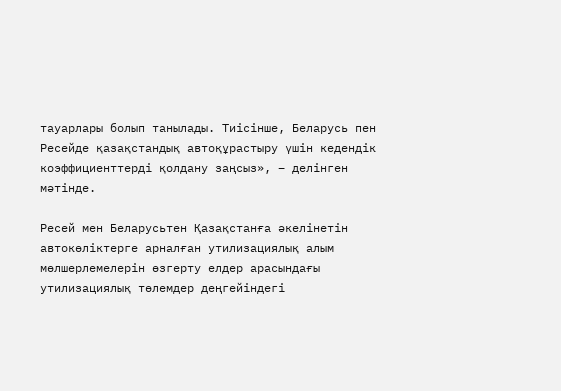тауарлары болып танылады. Тиісінше, Беларусь пен Ресейде қазақстандық автоқұрастыру үшін кедендік коэффициенттерді қолдану заңсыз», – делінген мәтінде.

Ресей мен Беларусьтен Қазақстанға әкелінетін автокөліктерге арналған утилизациялық алым мөлшерлемелерін өзгерту елдер арасындағы утилизациялық төлемдер деңгейіндегі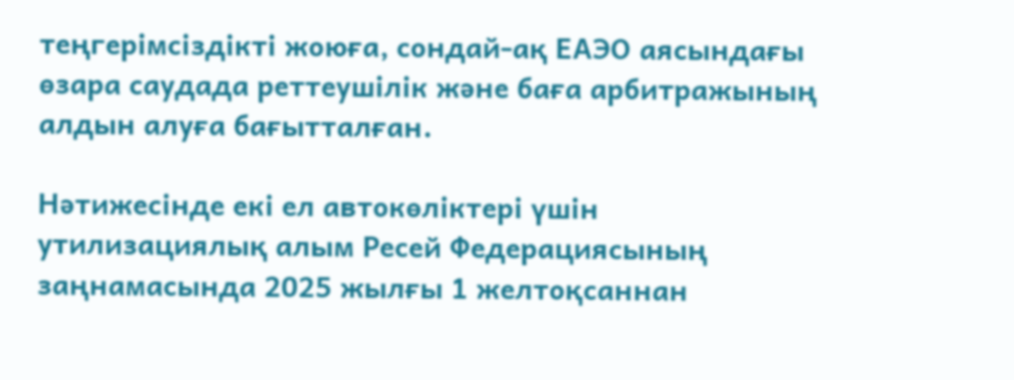теңгерімсіздікті жоюға, сондай-ақ ЕАЭО аясындағы өзара саудада реттеушілік және баға арбитражының алдын алуға бағытталған.

Нәтижесінде екі ел автокөліктері үшін утилизациялық алым Ресей Федерациясының заңнамасында 2025 жылғы 1 желтоқсаннан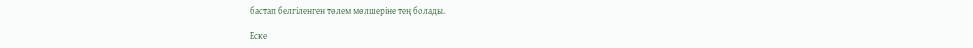бастап белгіленген төлем мөлшеріне тең болады.

Еске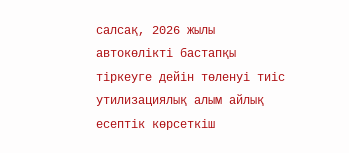салсақ, 2026 жылы автокөлікті бастапқы тіркеуге дейін төленуі тиіс утилизациялық алым айлық есептік көрсеткіш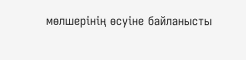мөлшерінің өсуіне байланысты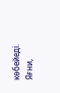көбейеді. Яғни,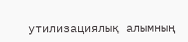утилизациялық алымның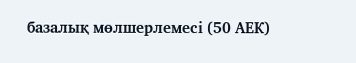базалық мөлшерлемесі (50 АЕК)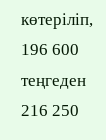көтеріліп, 196 600 теңгеден 216 250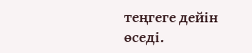теңгеге дейін өседі.